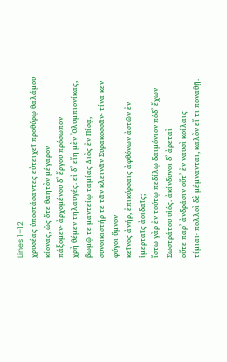Lines 1–12
χρυσέας ὑποστάσαντες εὐτειχεῖ προθύρῳ θαλάμου
κίονας, ὡς ὅτε θαητὸν μέγαρον
πάξομεν· ἀρχομένου δʼ ἔργου πρόσωπον
χρὴ θέμεν τηλαυγές. εἰ δʼ εἴη μὲν Ὀλυμπιονίκας,
βωμῷ τε μαντείῳ ταμίας Διὸς ἐν Πίσᾳ,
συνοικιστήρ τε τᾶν κλεινᾶν Συρακοσσᾶν· τίνα κεν φύγοι ὕμνον
κεῖνος ἀνήρ, ἐπικύρσαις ἀφθόνων ἀστῶν ἐν ἱμερταῖς ἀοιδαῖς;
ἴστω γὰρ ἐν τούτῳ πεδίλῳ δαιμόνιον πόδʼ ἔχων
Σωστράτου υἱός. ἀκίνδυνοι δʼ ἀρεταὶ
οὔτε παρʼ ἀνδράσιν οὔτʼ ἐν ναυσὶ κοίλαις
τίμιαι· πολλοὶ δὲ μέμνανται, καλὸν εἴ τι ποναθῇ.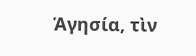Ἁγησία, τὶν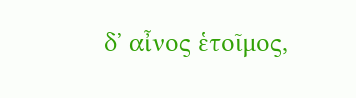δʼ αἶνος ἑτοῖμος,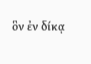ὃν ἐν δίκᾳ